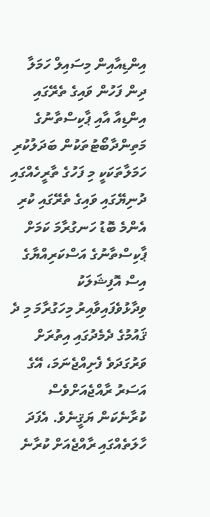އިންޑިއާއިން މިސައިލް ހަމަލާ ދިން ފަހުން ވައިގެ ތެރޭގައި އިންޑިއާ އާއި ޕާކިސްތާނުގެ މަތިންދާބޯޓުތަކުން ބަދަލުކުރި ހަމަލާތަކަކީ މި ފަހުގެ ތާރީހެއްގައި ދުނިޔޭގައި ވައިގެ ތެރޭގައި ކުރި އެންމެ ބޮޑު ހަނގުރާމަ ކަމަށް ޕާކިސްތާނުގެ އަސްކަރިއްޔާގެ އިސް އޮފިޝަލަކު ވިދާޅުވެފައިވާއިރު މިހަގުރާމަ މި ދެ ޤައުމުގެ ދެމެދުގައި އިތުރަށް ވަރުގަދަވެ ފެށިއްޖެނަމަ، އޭގެ އަސަރު ރާއްޖެއަށްވެސް ކުރާނެކަން ޔަޤީނެވެ. އެފަދަ ހާލަތެއްގައި ރާއްޖެއަށް ކުރާނެ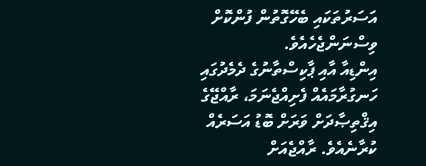އަސަރުތަކައި ބެހޭގޮތުން ފުންކޮށް ވިސްނަންޖެހެއެވެ.
އިންޑިއާ އާއި ޕާކިސްތާނުގެ ދެމެދުގައި ހަނގުރާމައެއް ފެށިއްޖެނަމަ، ރާއްޖޭގެ އިޤްތިޞާދަށް ވަރަށް ބޮޑު އަސަރެއް ކުރާނެއެވެ. ރާއްޖެއަށް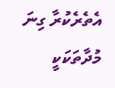އެތެރެކުރާ ގިނަ މުދާތަކަކީ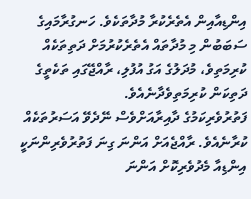އިންޑިއާއިން އެތެރެކުރާ މުދާތަކެވެ. ހަނގުރާމައިގެ ސަބަބުން މި މުދާތައް އެތެރެކުރުމަށް ދަތިތަކެއް ކުރިމަތިވެ، މުދަލުގެ އަގު އުފުލި، ރާއްޖޭގައި ތަކެތީގެ ދަތިކަން ކުރިމަތިވެދާނެއެވެ.
ފަތުރުވެރިކަމުގެ ދާއިރާއަށްވެސް ނޭދެވޭ އަސަރުތަކެއް ކުރާނެއެވެ. ރާއްޖެއަށް އަންނަ ގިނަ ފަތުރުވެރިންނަކީ އިންޑިއާ މެދުވެރިކޮށް އަންނަ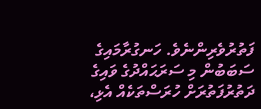ފަތުރުވެރިންނެވެ. ހަނގުރާމައިގެ ސަބަބުން މި ސަރަޙައްދުގެ ވައިގެ ދަތުރުފަތުރަށް ހުރަސްތަކެއް އެޅި،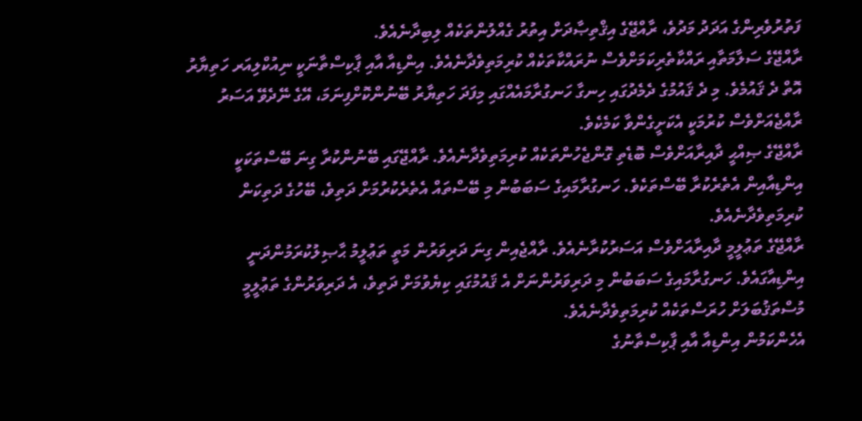ފަތުރުވެރިންގެ އަދަދު މަދުވެ، ރާއްޖޭގެ އިޤްތިޞާދަށް އިތުރު ގެއްލުންތަކެއް ލިބިދާނެއެވެ.
ރާއްޖޭގެ ސަލާމަތާއި ރައްކާތެރިކަމަށްވެސް ނުރައްކާތަކެއް ކުރިމަތިވެދާނެއެވެ. އިންޑިއާ އާއި ޕާކިސްތާނަކީ ނިއުކްލިއަރ ހަތިޔާރު އޮތް ދެ ޤައުމެވެ. މި ދެ ޤައުމުގެ ދެމެދުގައި ހިނގާ ހަނގުރާމައެއްގައި މިފަދަ ހަތިޔާރު ބޭނުންކޮށްފިނަމަ، އޭގެ ނޭދެވޭ އަސަރު ރާއްޖެއަށްވެސް ކުރުމަކީ އެކަށީގެންވާ ކަމެކެވެ.
ރާއްޖޭގެ ޞިއްޙީ ދާއިރާއަށްވެސް ބޮޑެތި ގޮންޖެހުންތަކެއް ކުރިމަތިވެދާނެއެވެ. ރާއްޖޭގައި ބޭނުންކުރާ ގިނަ ބޭސްތަކަކީ އިންޑިއާއިން އެތެރެކުރާ ބޭސްތަކެވެ. ހަނގުރާމައިގެ ސަބަބުން މި ބޭސްތައް އެތެރެކުރުމަށް ދަތިވެ، ބޭހުގެ ދަތިކަން ކުރިމަތިވެދާނެއެވެ.
ރާއްޖޭގެ ތަޢުލީމީ ދާއިރާއަށްވެސް އަސަރުކުރާނެއެވެ. ރާއްޖެއިން ގިނަ ދަރިވަރުން މަތީ ތަޢުލީމު ޙާޞިލުކުރަމުންދަނީ އިންޑިއާގައެވެ. ހަނގުރާމައިގެ ސަބަބުން މި ދަރިވަރުންނަށް އެ ޤައުމުގައި ކިޔެވުމަށް ދަތިވެ، އެ ދަރިވަރުންގެ ތަޢުލީމީ މުސްތަޤުބަލަށް ހުރަސްތަކެއް ކުރިމަތިވެދާނެއެވެ.
އެހެންކަމުން އިންޑިއާ އާއި ޕާކިސްތާނުގެ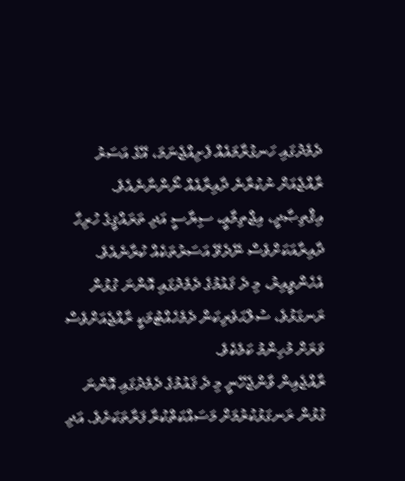ދެމެދުގައި ހަނގުރާމައެއް ފެށިއްޖެނަމަ، އޭގެ އަސަރު ރާއްޖެއަށް ނުކުރާނެ ދާއިރާއެއް ނޯންނާނެއެވެ. އިޤްތިޞާދީ، އިޖްތިމާޢީ، ސިޔާސީ އަދި ތަރައްޤީގެ ހުރިހާ ދާއިރާއަކަށްވެސް ނޭދެވޭ އަސަރުތަކެއް ކުރާނެއެވެ. އެހެންވީއިރު، މި ދެ ޤައުމުގެ ދެމެދުގައި އޮންނަ ގުޅުން ރަނގަޅުވެ، ސުލްޙަވެރިކަން ދެމެހެއްޓުމަކީ ރާއްޖެއަށްވެސް ވަރަށް މުހިންމު ކަމެކެވެ.
ރާއްޖެއިން ވާންޖެހޭނީ މި ދެ ޤައުމުގެ ދެމެދުގައި އޮންނަ ގުޅުން ރަނގަޅުކުރުމަށް މަސައްކަތްކުރާ ފަރާތަކަށެވެ. އަދި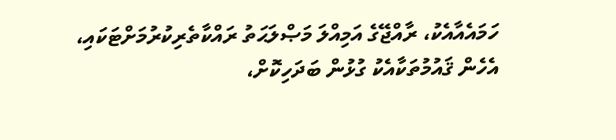ހަމައެއާއެކު، ރާއްޖޭގެ އަމިއްލަ މަޞްލަޙަތު ރައްކާތެރިކުރުމަށްޓަކައި، އެހެން ޤައުމުތަކާއެކު ގުޅުން ބަދަހިކޮށް،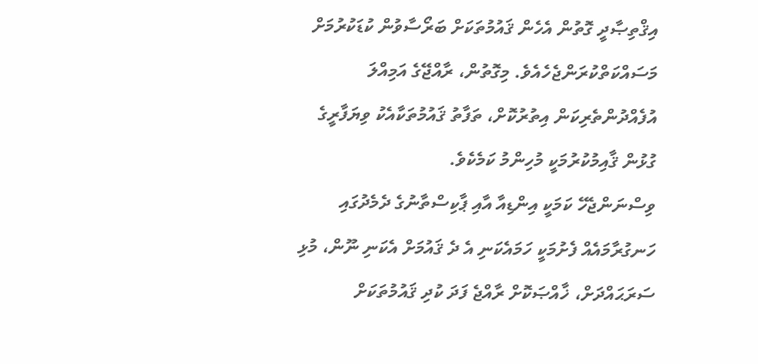އިޤްތިޞާދީ ގޮތުން އެހެން ޤައުމުތަކަށް ބަރޯސާވުން ކުޑަކުރުމަށް މަސައްކަތްކުރަންޖެހެއެވެ. މިގޮތުން، ރާއްޖޭގެ އަމިއްލަ އުފެއްދުންތެރިކަން އިތުރުކޮށް، ތަފާތު ޤައުމުތަކާއެކު ވިޔަފާރީގެ ގުޅުން ޤާއިމުކުރުމަކީ މުހިންމު ކަމެކެވެ.
ވިސްނަންޖެހޭ ކަމަކީ އިންޑިއާ އާއި ޕާކިސްތާނުގެ ދެމެދުގައި ހަނގުރާމައެއް ފެށުމަކީ ހަމައެކަނި އެ ދެ ޤައުމަށް އެކަނި ނޫން، މުޅި ސަރަޙައްދަށް، ޚާއްޞަކޮށް ރާއްޖެ ފަދަ ކުދި ޤައުމުތަކަށް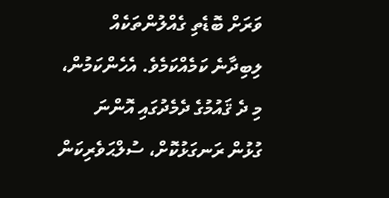ވަރަށް ބޮޑެތި ގެއްލުންތަކެއް ލިބިދާނެ ކަމެއްކަމެވެ. އެހެންކަމުން، މި ދެ ޤައުމުގެ ދެމެދުގައި އޮންނަ ގުޅުން ރަނގަޅުކޮށް، ސުލްޙަވެރިކަން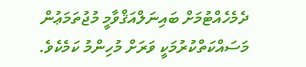ދެމެހެއްޓުމަށް ބައިނަލްއަޤްވާމީ މުޖުތަމަޢުން މަސައްކަތްކުރުމަކީ ވަރަށް މުހިންމު ކަމެކެވެ.